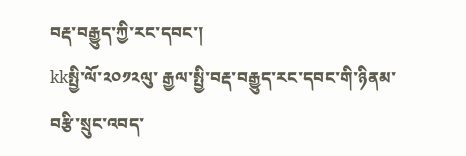བརྡ་བརྒྱུད་ཀྱི་རང་དབང་།
kkསྤྱི་ལོ་༢༠༡༢ལུ་ རྒྱལ་སྤྱི་བརྡ་བརྒྱུད་རང་དབང་གི་ཉིནམ་བརྩི་སྲུང་འབད་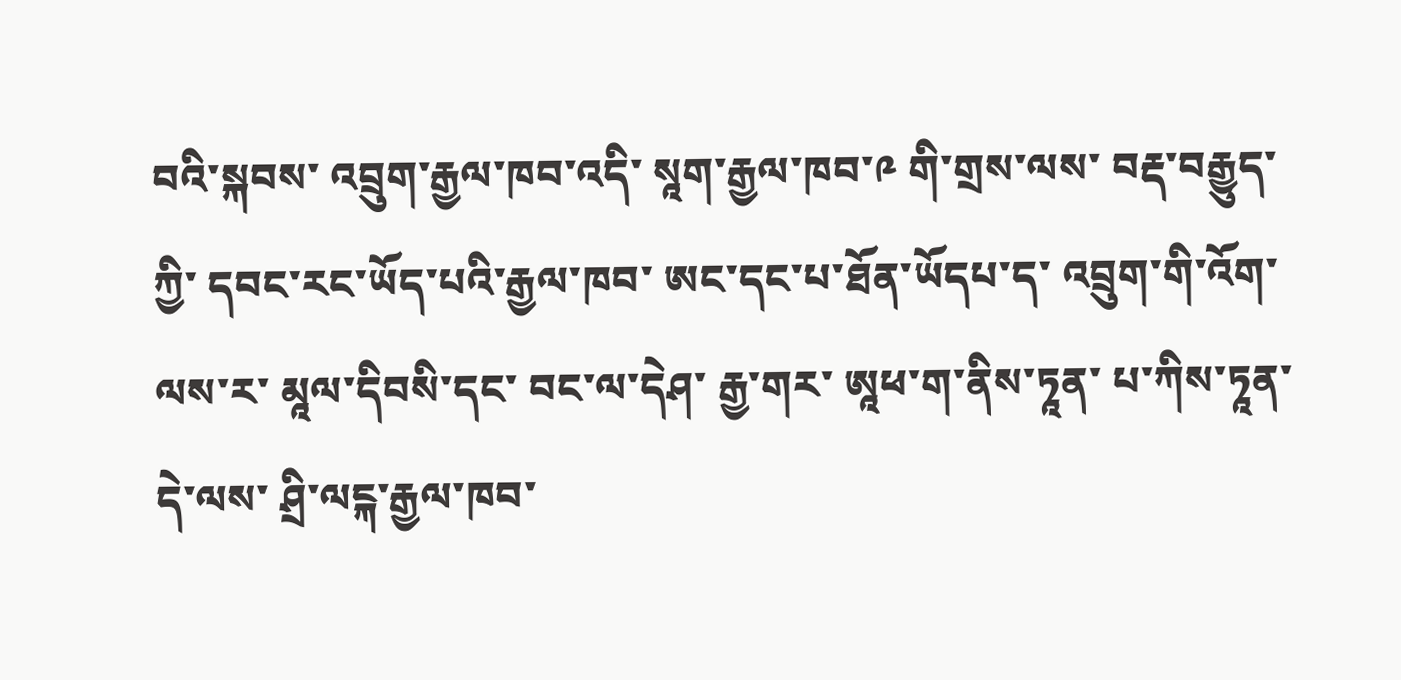བའི་སྐབས་ འབྲུག་རྒྱལ་ཁབ་འདི་ སཱག་རྒྱལ་ཁབ་༩ གི་གྲས་ལས་ བརྡ་བརྒྱུད་ཀྱི་ དབང་རང་ཡོད་པའི་རྒྱལ་ཁབ་ ཨང་དང་པ་ཐོན་ཡོདཔ་ད་ འབྲུག་གི་འོག་ལས་ར་ མཱལ་དིབསི་དང་ བང་ལ་དེཤ་ རྒྱ་གར་ ཨཱཕ་ག་ནིས་ཏཱན་ པ་ཀིས་ཏཱན་ དེ་ལས་ ཤྲི་ལངྐ་རྒྱལ་ཁབ་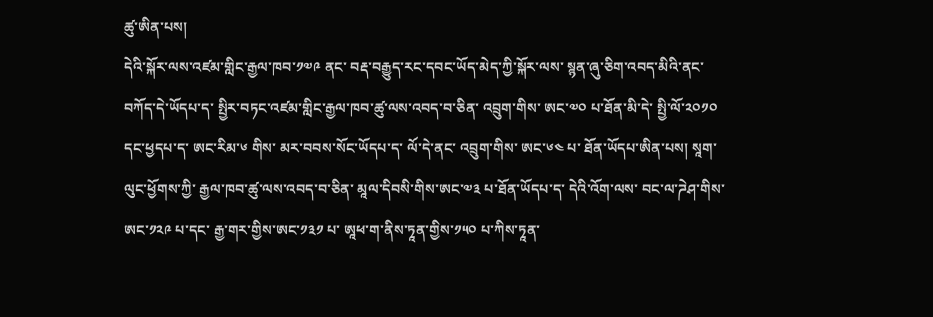ཚུ་ཨིན་པས།
དེའི་སྐོར་ལས་འཛམ་གླིང་རྒྱལ་ཁབ་༡༧༩ ནང་ བརྡ་བརྒྱུད་རང་དབང་ཡོད་མེད་ཀྱི་སྐོར་ལས་ སྙན་ཞུ་ཅིག་འབད་མིའི་ནང་ བཀོད་དེ་ཡོདཔ་ད་ སྤྱིར་བཏང་འཛམ་གླིང་རྒྱལ་ཁབ་ཚུ་ལས་འབད་བ་ཅིན་ འབྲུག་གིས་ ཨང་༧༠ པ་ཐོན་མི་དེ་ སྤྱི་ལོ་༢༠༡༠ དང་ཕྱདཔ་ད་ ཨང་རིམ་༦ གིས་ མར་བབས་སོང་ཡོདཔ་ད་ ལོ་དེ་ནང་ འབྲུག་གིས་ ཨང་༦༤ པ་ ཐོན་ཡོདཔ་ཨིན་པས། སཱག་ལུང་ཕྱོགས་ཀྱི་ རྒྱལ་ཁབ་ཚུ་ལས་འབད་བ་ཅིན་ མཱལ་དིབསི་གིས་ཨང་༧༣ པ་ཐོན་ཡོདཔ་ད་ དེའི་འོག་ལས་ བང་ལ་ཌེཤ་གིས་ཨང་༡༢༩ པ་དང་ རྒྱ་གར་གྱིས་ཨང་༡༣༡ པ་ ཨཱཕ་ག་ནིས་ཏཱན་གྱིས་༡༥༠ པ་ཀིས་ཏཱན་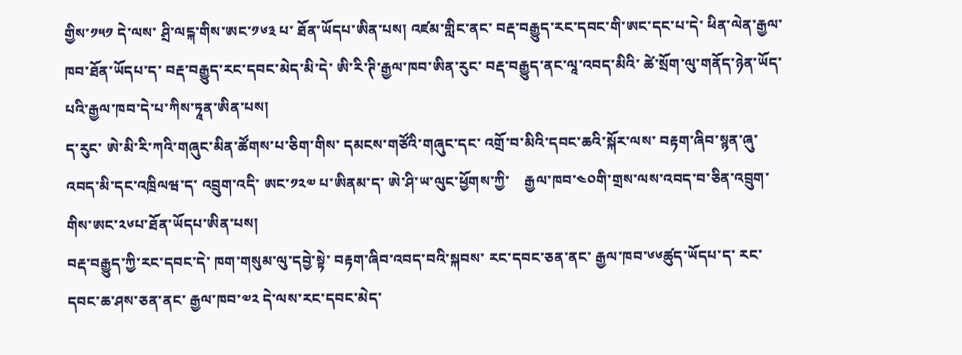གྱིས་༡༥༡ དེ་ལས་ ཤྲི་ལངྐ་གིས་ཨང་༡༦༣ པ་ ཐོན་ཡོདཔ་ཨིན་པས། འཛམ་གླིང་ནང་ བརྡ་བརྒྱུད་རང་དབང་གི་ཨང་དང་པ་དེ་ ཕིན་ལེན་རྒྱལ་ཁབ་ཐོན་ཡོདཔ་ད་ བརྡ་བརྒྱུད་རང་དབང་མེད་མི་དེ་ ཨི་རི་ཊི་རྒྱལ་ཁབ་ཨིན་རུང་ བརྡ་བརྒྱུད་ནང་ལཱ་འབད་མིའི་ ཚེ་སྲོག་ལུ་གནོད་ཉེན་ཡོད་པའི་རྒྱལ་ཁབ་དེ་པ་ཀིས་ཏཱན་ཨིན་པས།
ད་རུང་ ཨེ་མི་རི་ཀའི་གཞུང་མིན་ཚོགས་པ་ཅིག་གིས་ དམངས་གཙོའི་གཞུང་དང་ འགྲོ་བ་མིའི་དབང་ཆའི་སྐོར་ལས་ བརྟག་ཞིབ་སྙན་ཞུ་འབད་མི་དང་འཁྲིལཝ་ད་ འབྲུག་འདི་ ཨང་༡༢༧ པ་ཨིནམ་ད་ ཨེ་ཤི་ཡ་ལུང་ཕྱོགས་ཀྱི་    རྒྱལ་ཁབ་༤༠གི་གྲས་ལས་འབད་བ་ཅིན་འབྲུག་གིས་ཨང་༢༦པ་ཐོན་ཡོདཔ་ཨིན་པས།
བརྡ་བརྒྱུད་ཀྱི་རང་དབང་དེ་ ཁག་གསུམ་ལུ་དབྱེ་སྟེ་ བརྟག་ཞིབ་འབད་བའི་སྐབས་ རང་དབང་ཅན་ནང་ རྒྱལ་ཁབ་༦༦ཚུད་ཡོདཔ་ད་ རང་དབང་ཆ་ཤས་ཅན་ནང་ རྒྱལ་ཁབ་༧༢ དེ་ལས་རང་དབང་མེད་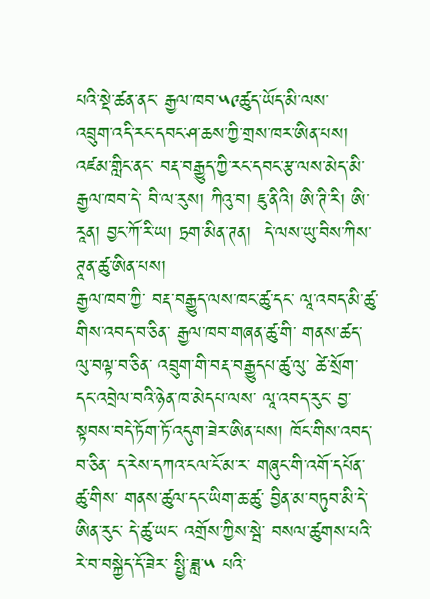པའི་སྡེ་ཚན་ནང་ རྒྱལ་ཁབ་༥༩ཚུད་ཡོད་མི་ལས་  འབྲུག་འདི་རང་དབང་ཤ་ཆས་ཀྱི་གྲས་ཁར་ཨིན་པས།
འཛམ་གླིང་ནང་ བརྡ་བརྒྱུད་ཀྱི་རང་དབང་རྩ་ལས་མེད་མི་ རྒྱལ་ཁབ་དེ་ བི་ལ་རུས། ཀིའུ་བ། ཇུ་ནིའི། ཨི་ཊི་རི། ཨི་རཱན། བྱང་ཀོ་རི་ཡ། ཏྲག་མིན་ཊན།  དེ་ལས་ཡུ་བིས་ཀིས་ཊཱན་ཚུ་ཨིན་པས།
རྒྱལ་ཁབ་ཀྱི་ བརྡ་བརྒྱུད་ལས་ཁང་ཚུ་དང་ ལཱ་འབད་མི་ཚུ་གིས་འབད་བ་ཅིན་ རྒྱལ་ཁབ་གཞན་ཚུ་གི་ གནས་ཚད་ལུ་བལྟ་བ་ཅིན་ འབྲུག་གི་བརྡ་བརྒྱུདཔ་ཚུ་ལུ་ ཚེ་སྲོག་དང་འབྲེལ་བའི་ཉེན་ཁ་མེདཔ་ལས་ ལཱ་འབད་རུང་ བྱ་སྟབས་བདེ་ཏོག་ཏོ་འདུག་ཟེར་ཨིན་པས། ཁོང་གིས་འབད་བ་ཅིན་ ད་རེས་དཀའ་ངལ་ངོ་མ་ར་ གཞུང་གི་འགོ་དཔོན་ཚུ་གིས་ གནས་ཚུལ་དང་ཡིག་ཆ་ཚུ་ བྱིན་མ་བཏུབ་མི་དེ་ཨིན་རུང་ དེ་ཚུ་ཡང་ འགྲོས་ཀྱིས་སྦེ་ བསལ་ཚུགས་པའི་རེ་བ་བསྐྱེད་དོ་ཟེར་ སྤྱི་ཟླ་༥ པའི་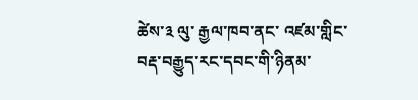ཚེས་༣ ལུ་ རྒྱལ་ཁབ་ནང་ འཛམ་གླིང་བརྡ་བརྒྱུད་རང་དབང་གི་ཉིནམ་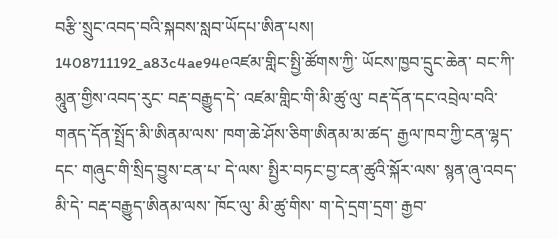བརྩི་སྲུང་འབད་བའི་སྐབས་སླབ་ཡོདཔ་ཨིན་པས།
1408711192_a83c4ae94eའཛམ་གླིང་སྤྱི་ཚོགས་ཀྱི་ ཡོངས་ཁྱབ་དྲུང་ཆེན་ བང་ཀི་མཱུན་གྱིས་འབད་རུང་ བརྡ་བརྒྱུད་དེ་ འཛམ་གླིང་གི་མི་ཚུ་ལུ་ བརྡ་དོན་དང་འབྲེལ་བའི་ གནད་དོན་སྤྲོད་མི་ཨིནམ་ལས་ ཁག་ཆེ་ཤོས་ཅིག་ཨིནམ་མ་ཚད་ རྒྱལ་ཁབ་ཀྱི་ངན་ལྷད་དང་ གཞུང་གི་སྲིད་བྱུས་ངན་པ་ དེ་ལས་ སྤྱིར་བཏང་བྱ་ངན་ཚུའི་སྐོར་ལས་ སྙན་ཞུ་འབད་མི་དེ་ བརྡ་བརྒྱུད་ཨིནམ་ལས་ ཁོང་ལུ་ མི་ཚུ་གིས་ ག་དེ་དྲག་དྲག་ རྒྱབ་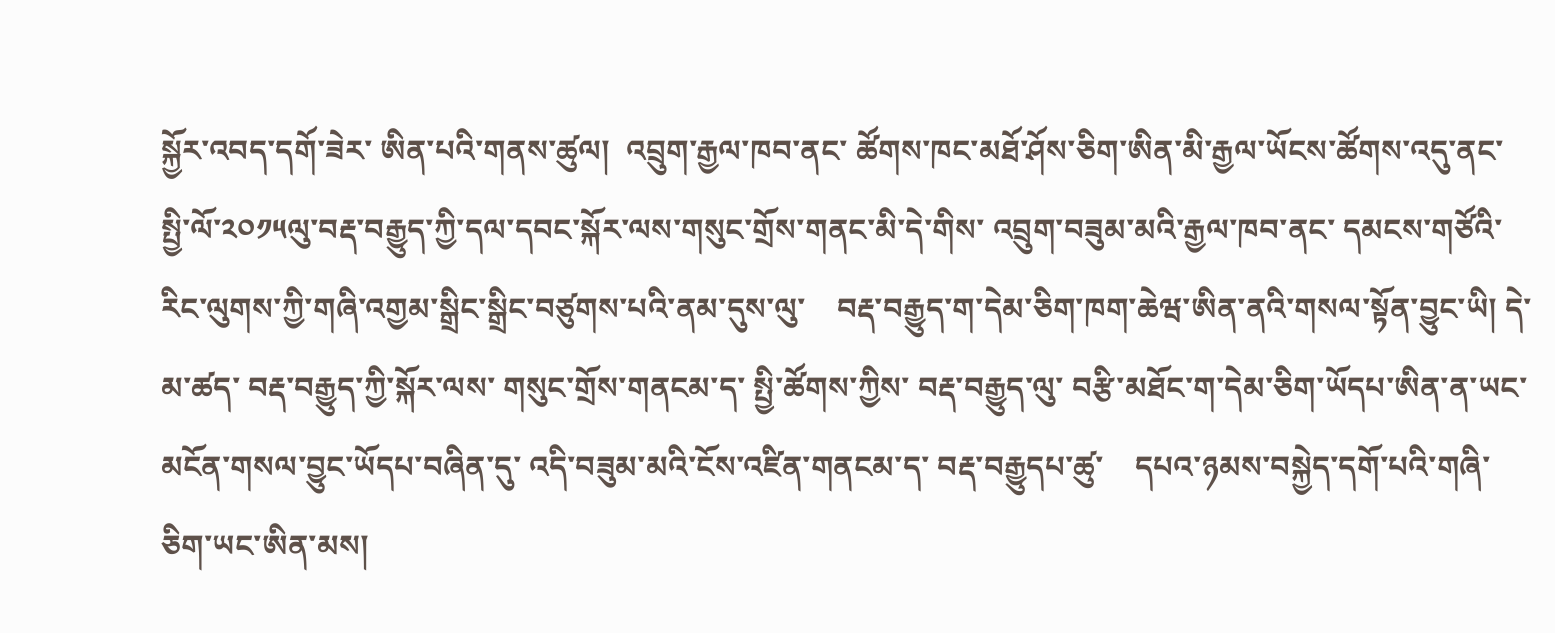སྐྱོར་འབད་དགོ་ཟེར་ ཨིན་པའི་གནས་ཚུལ།  འབྲུག་རྒྱལ་ཁབ་ནང་ ཚོགས་ཁང་མཐོ་ཤོས་ཅིག་ཨིན་མི་རྒྱལ་ཡོངས་ཚོགས་འདུ་ནང་ སྤྱི་ལོ་༢༠༡༥ལུ་བརྡ་བརྒྱུད་ཀྱི་དལ་དབང་སྐོར་ལས་གསུང་གྲོས་གནང་མི་དེ་གིས་ འབྲུག་བཟུམ་མའི་རྒྱལ་ཁབ་ནང་ དམངས་གཙོའི་རིང་ལུགས་ཀྱི་གཞི་འགྱམ་སྒྲིང་སྒྲིང་བཙུགས་པའི་ནམ་དུས་ལུ་    བརྡ་བརྒྱུད་ག་དེམ་ཅིག་ཁག་ཆེཝ་ཨིན་ནའི་གསལ་སྟོན་བྱུང་ཡི། དེ་མ་ཚད་ བརྡ་བརྒྱུད་ཀྱི་སྐོར་ལས་ གསུང་གྲོས་གནངམ་ད་ སྤྱི་ཚོགས་ཀྱིས་ བརྡ་བརྒྱུད་ལུ་ བརྩི་མཐོང་ག་དེམ་ཅིག་ཡོདཔ་ཨིན་ན་ཡང་ མངོན་གསལ་བྱུང་ཡོདཔ་བཞིན་དུ་ འདི་བཟུམ་མའི་ངོས་འཛིན་གནངམ་ད་ བརྡ་བརྒྱུདཔ་ཚུ་    དཔའ་ཉམས་བསྐྱེད་དགོ་པའི་གཞི་ཅིག་ཡང་ཨིན་མས།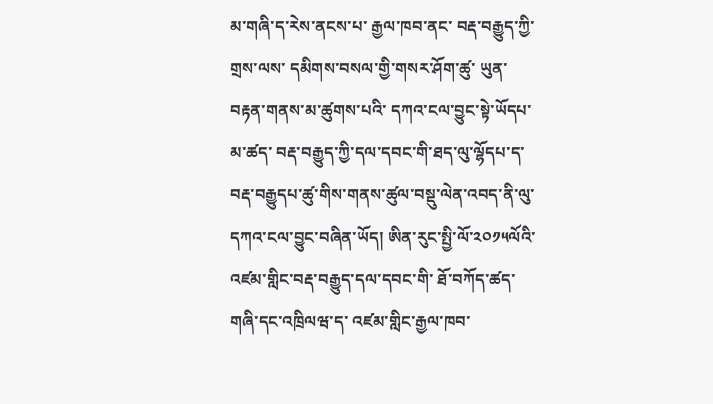མ་གཞི་ད་རེས་ནངས་པ་ རྒྱལ་ཁབ་ནང་ བརྡ་བརྒྱུད་ཀྱི་གྲས་ལས་ དམིགས་བསལ་གྱི་གསར་ཤོག་ཚུ་ ཡུན་བརྟན་གནས་མ་ཚུགས་པའི་ དཀའ་ངལ་བྱུང་སྟེ་ཡོདཔ་མ་ཚད་ བརྡ་བརྒྱུད་ཀྱི་དལ་དབང་གི་ཐད་ལུ་ལྷོདཔ་ད་ བརྡ་བརྒྱུདཔ་ཚུ་གིས་གནས་ཚུལ་བསྡུ་ལེན་འབད་ནི་ལུ་དཀའ་ངལ་བྱུང་བཞིན་ཡོད། ཨིན་རུང་སྤྱི་ལོ་༢༠༡༥ལོའི་ འཛམ་གླིང་བརྡ་བརྒྱུད་དལ་དབང་གི་ ཐོ་བཀོད་ཚད་གཞི་དང་འཁྲིལཝ་ད་ འཛམ་གླིང་རྒྱལ་ཁབ་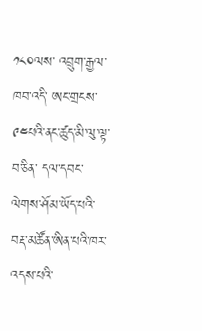༡༨༠ལས་ འབྲུག་རྒྱལ་ཁབ་འདི་ ཨང་གྲངས་༩༤པའི་ནང་ཚུད་མི་ལུ་ལྟ་བ་ཅིན་ དལ་དབང་ལེགས་ཤོམ་ཡོད་པའི་ བརྡ་མཚོན་ཨིན་པའི་ཁར་ འདས་པའི་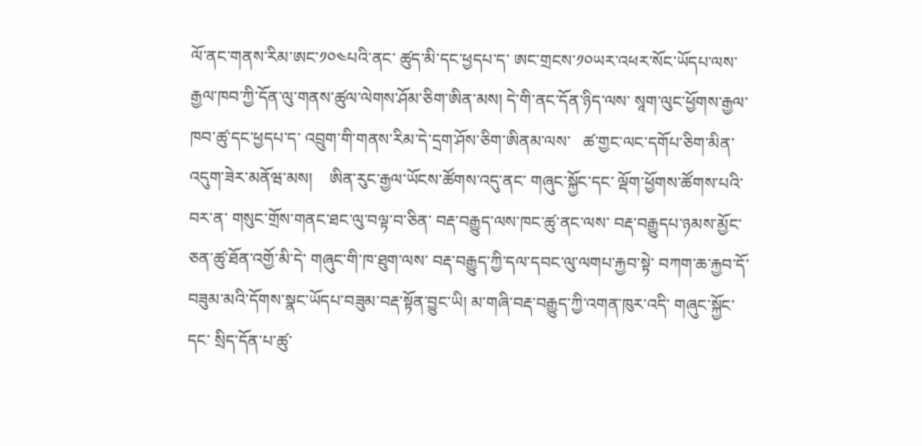ལོ་ནང་གནས་རིམ་ཨང་༡༠༤པའི་ནང་ ཚུད་མི་དང་ཕྱདཔ་ད་ ཨང་གྲངས་༡༠ཡར་འཕར་སོང་ཡོདཔ་ལས་ རྒྱལ་ཁབ་ཀྱི་དོན་ལུ་གནས་ཚུལ་ལེགས་ཤོམ་ཅིག་ཨིན་མས། དེ་གི་ནང་དོན་ཉིད་ལས་ སཱག་ལུང་ཕྱོགས་རྒྱལ་ཁབ་ཚུ་དང་ཕྱདཔ་ད་ འབྲུག་གི་གནས་རིམ་དེ་དྲག་ཤོས་ཅིག་ཨིནམ་ལས་   ཚ་གྱང་ལང་དགོཔ་ཅིག་མིན་འདུག་ཟེར་མནོཝ་མས།    ཨིན་རུང་རྒྱལ་ཡོངས་ཚོགས་འདུ་ནང་ གཞུང་སྐྱོང་དང་ ལྡོག་ཕྱོགས་ཚོགས་པའི་བར་ན་ གསུང་གྲོས་གནང་ཐང་ལུ་བལྟ་བ་ཅིན་ བརྡ་བརྒྱུད་ལས་ཁང་ཚུ་ནང་ལས་ བརྡ་བརྒྱུདཔ་ཉམས་མྱོང་ཅན་ཚུ་ཐོན་འགྱོ་མི་དེ་ གཞུང་གི་ཁ་ཐུག་ལས་ བརྡ་བརྒྱུད་ཀྱི་དལ་དབང་ལུ་ལགཔ་རྐྱབ་སྟེ་ བཀག་ཆ་རྐྱབ་དོ་བཟུམ་མའི་དོགས་སྣང་ཡོདཔ་བཟུམ་བརྡ་སྟོན་བྱུང་ཡི། མ་གཞི་བརྡ་བརྒྱུད་ཀྱི་འགན་ཁུར་འདི་ གཞུང་སྐྱོང་དང་ སྲིད་དོན་པ་ཚུ་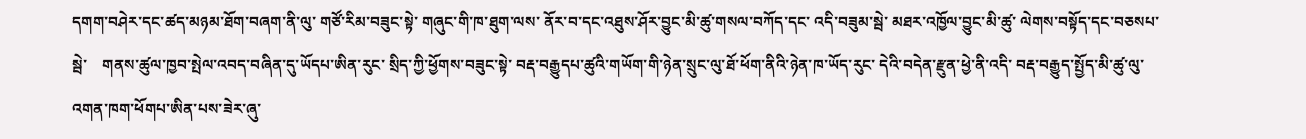དགག་བཤེར་དང་ཚད་མཉམ་ཐོག་བཞག་ནི་ལུ་ གཙོ་རིམ་བཟུང་སྟེ་ གཞུང་གི་ཁ་ཐུག་ལས་ ནོར་བ་དང་འཐུས་ཤོར་བྱུང་མི་ཚུ་གསལ་བཀོད་དང་ འདི་བཟུམ་སྦེ་ མཐར་འཁྱོལ་བྱུང་མི་ཚུ་ ལེགས་བསྟོད་དང་བཅསཔ་སྦེ་    གནས་ཚུལ་ཁྱབ་སྤེལ་འབད་བཞིན་དུ་ཡོདཔ་ཨིན་རུང་ སྲིད་ཀྱི་ཕྱོགས་བཟུང་སྟེ་ བརྡ་བརྒྱུདཔ་ཚུའི་གཡོག་གི་ཉེན་སྲུང་ལུ་ཐོ་ཕོག་ནིའི་ཉེན་ཁ་ཡོད་རུང་ དེའི་བདེན་རྫུན་ཕྱེ་ནི་འདི་ བརྡ་བརྒྱུད་སྤྱོད་མི་ཚུ་ལུ་འགན་ཁག་ཕོགཔ་ཨིན་པས་ཟེར་ཞུ་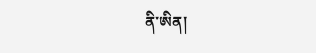ནི་ཨིན།